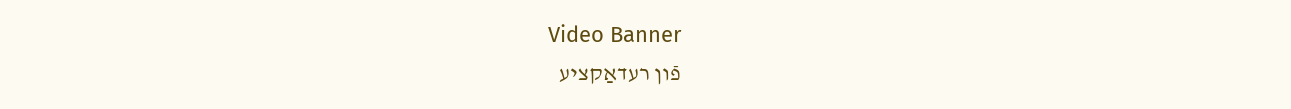Video Banner
פֿון רעדאַקציע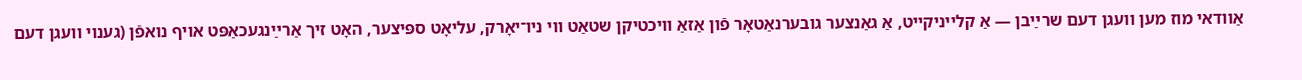אַוודאי מוז מען וועגן דעם שרײַבן — אַ קלייניקייט, אַ גאַנצער גובערנאַטאָר פֿון אַזאַ וויכטיקן שטאַט ווי ניו־יאָרק, עליאָט ספּיצער, האָט זיך אַרײַנגעכאַפּט אויף נואפֿן (גענוי וועגן דעם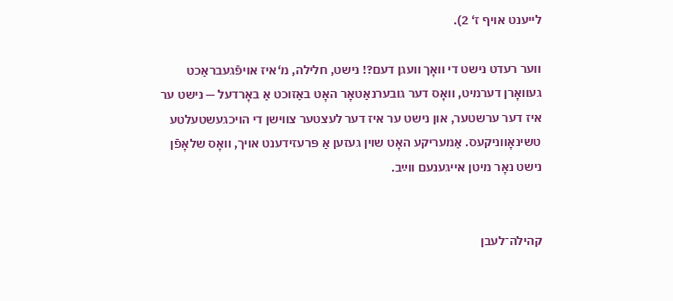לייענט אויף ז‘ 2).

ווער רעדט נישט די וואָך וועגן דעם?! נישט, חלילה, מ‘איז אויפֿגעבראַכט געוואָרן דערמיט, וואָס דער גובערנאַטאָר האָט באַזוכט אַ באָרדעל — נישט ער איז דער ערשטער, און נישט ער איז דער לעצטער צווישן די הויכגעשטעלטע טשינאָווניקעס. אַמעריקע האָט שוין געזען אַ פּרעזידענט אויך, וואָס שלאָפֿן נישט נאָר מיטן אייגענעם ווײַב.


קהילה־לעבן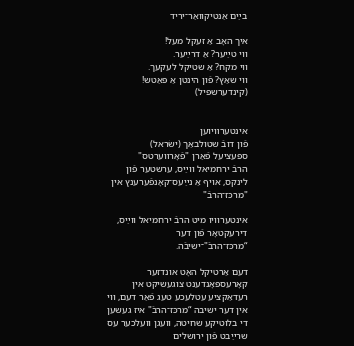בײַם אַנטיקוואַר־יריד

איך האָב אַ זעקל מעל!
ווי טײַער? אַ דרײַער.
ווי מקח? אַ שטיקל לעקעך.
ווי שאַץ? פֿון הינטן אַ פּאַטש!
(קינדערשפּיל)


אינטערװיוען
פֿון דובֿ שטולבאַך (ישׂראל)
ספּעציעל פֿאַרן "פֿאָרװערטס"
הרבֿ ירחמיאל ווײַס, ערשטער פֿון לינקס, אויף אַ נײַעס־קאָנפֿערענץ אין "מרכּז־הרבֿ"

אינטערוויו מיט הרבֿ ירחמיאל ווײַס, דירעקטאָר פֿון דער “מרכּז־הרבֿ"־ישיבֿה.

דעם אַרטיקל האָט אונדזער קאָרעספּאָנדענט צוגעשיקט אין רעדאַקציע עטלעכע טעג פֿאַר דעם, ווי אין דער ישיבה “מרכּז־הרבֿ" איז געשען די בלוטיקע שחיטה, וועגן וועלכער עס שרײַבט פֿון ירושלים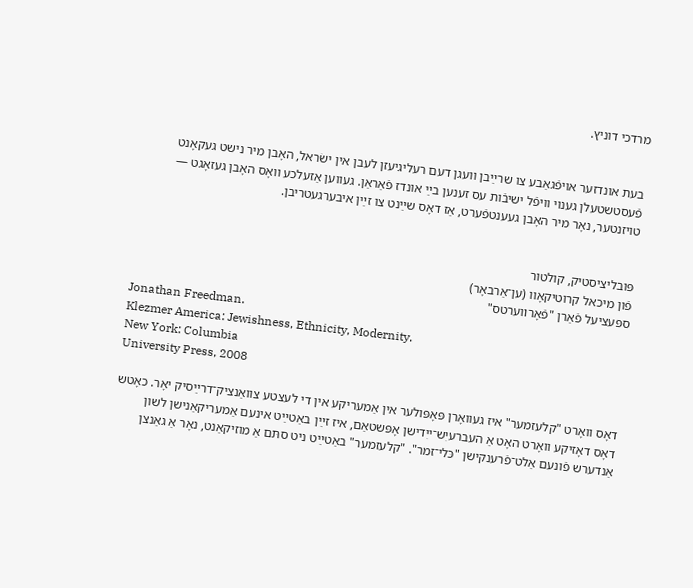מרדכי דוניץ.


בעת אונדזער אויפֿגאַבע צו שרײַבן וועגן דעם רעליגיעזן לעבן אין ישׂראל, האָבן מיר נישט געקאָנט פֿעסטשטעלן גענוי וויפֿל ישיבֿות עס זענען בײַ אונדז פֿאַראַן. געווען אַזעלכע וואָס האָבן געזאָגט — טויזנטער, נאָר מיר האָבן געענטפֿערט, אַז דאָס שײַנט צו זײַן איבערגעטריבן.


פּובליציסטיק, קולטור
פֿון מיכאל קרוטיקאָוו (ען־אַרבאָר)
ספּעציעל פֿאַרן "פֿאָרװערטס"
Jonathan Freedman.
Klezmer America: Jewishness, Ethnicity, Modernity.
New York: Columbia
University Press, 2008

דאָס וואָרט "קלעזמער" איז געוואָרן פּאָפּולער אין אַמעריקע אין די לעצטע צוואַנציק־דרײַסיק יאָר. כאָטש דאָס דאָזיקע וואָרט האָט אַ העברעיִש־ייִדישן אָפּשטאַם, איז זײַן באַטײַט אינעם אַמעריקאַנישן לשון אַנדערש פֿונעם אַלט־פֿרענקישן "כּלי־זמר". "קלעזמער" באַטײַט ניט סתּם אַ מוזיקאַנט, נאָר אַ גאַנצן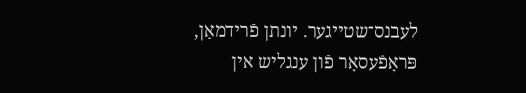לעבנס־שטייגער. יונתן פֿרידמאַן, פּראָפֿעסאָר פֿון ענגליש אין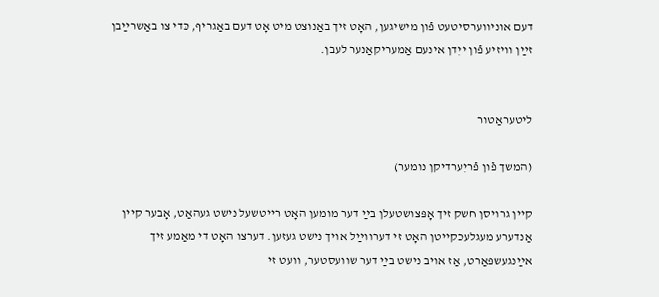דעם אוניווערסיטעט פֿון מישיגען, האָט זיך באַנוצט מיט אָט דעם באַגריף, כּדי צו באַשרײַבן זײַן וויזיע פֿון ייִדן אינעם אַמעריקאַנער לעבן.


ליטעראַטור

(המשך פֿון פֿריִערדיקן נומער)

קיין גרויסן חשק זיך אָפּצושטעלן בײַ דער מומען האָט רייטשעל נישט געהאַט, אָבער קיין אַנדערע מעגלעכקייטן האָט זי דערווײַל אויך נישט געזען. דערצו האָט די מאַמע זיך אײַנגעשפּאַרט, אַז אויב נישט בײַ דער שוועסטער, וועט זי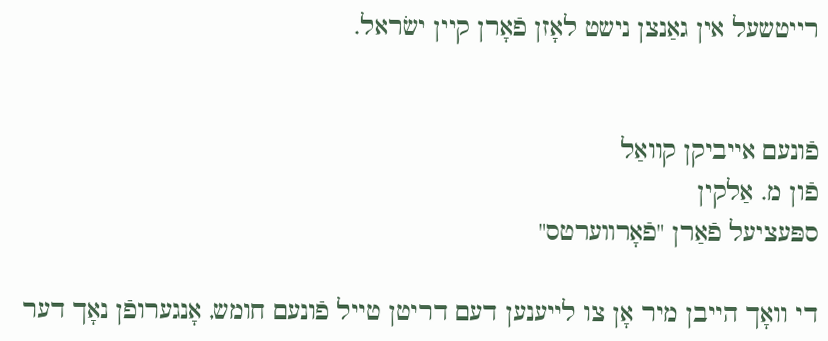רייטשעל אין גאַנצן נישט לאָזן פֿאָרן קיין ישׂראל.


פֿונעם אייביקן קוואַל
פֿון מ. אַלקין
ספּעציעל פֿאַרן "פֿאָרװערטס"

די וואָך הייבן מיר אָן צו לייענען דעם דריטן טייל פֿונעם חומש, אָנגערופֿן נאָך דער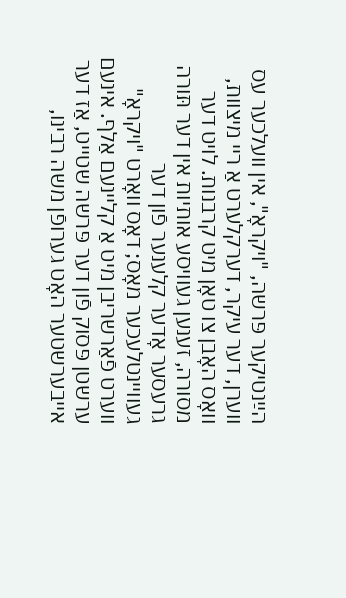הײַנטיקער פּרשה, "ויקראָ", אין וועלכער עס ווערן, דער עיקר, דערקלערט אַ ריי מיצוות, וואָס האָבן צו טאָן מיט קרבנות. לויט דער מסורה, זענען געוויסע אותיות אין דער תּורה גרעסער אָדער קלענער פֿון דער געוויינטלעכער מאָס; דאָס וואָרט "ויקראָ" ווערט פֿאַרשריבן מיט אַ קליינעם אַלף. אינעם ערשטן פּסוק פֿון דער פּרשה שטייט, אַז דער אייבערשטער האָט גערופֿן משה רבינו,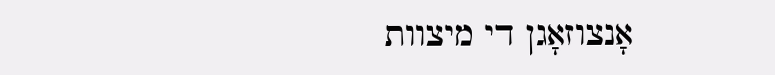אָנצוזאָגן די מיצוות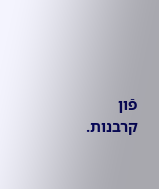פֿון קרבנות.